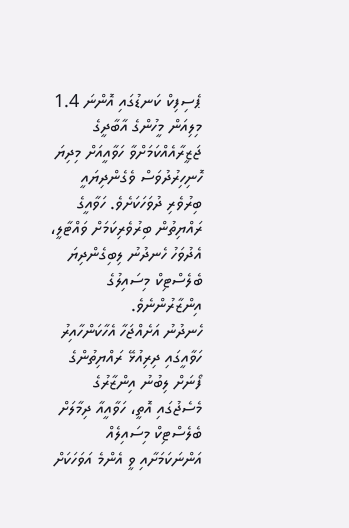ޕެސިފިކް ކަނޑުގައި އޮންނަ 1.4 މިލިއަން މީހުންގެ އާބާދީގެ ޖަޒީރާއެއްކަމަށްވާ ހަވާއީއަށް މިދިޔަ ހޮނިހިރުދުވަސް ވެގެންދިޔައީ ބިރުވެރި ދުވަހަކަށެވެ. ހަވާއީގެ ރައްޔިތުން ބިރުވެރިކަމަށް ވައްޓާލީ، އެދުވަހު ހެނދުނު ލިބިގެންދިޔަ ބެލެސްޓިކް މިސައިލުގެ އިންޒާރުންނެވެ.
ހެނދުނު އަށެއްޖަހާ އެހާކަންހާއިރު ހަވާއީގައި ދިރިއުޅޭ ރައްޔިތުންގެ ފޯނަށް ލިބުނު އިންޒާރުގެ މެސެޖުގައި އޮތީ، ހަވާއީއާ ދިމާލަށް ބެލެސްޓިކް މިސައިލެއް އަންނަކަމަށާއި ވީ އެންމެ އަވަހަކަށް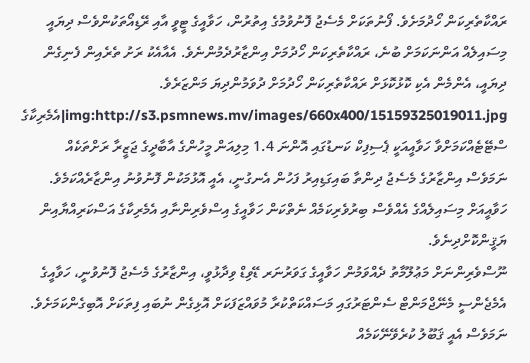ރައްކާތެރިކަން ހޯދުމަށެވެ. ފޯނުތަކަށް މެސެޖު ފޮނުވުމުގެ އިތުރުން، ހަވާއީގެ ޓީވީ އާއި ރޭޑިއޯތަކުންވެސް ދިޔައީ މިސައިލެއް އަންނަކަމަށް ބުނެ، ރައްކާތެރިކަން ހޯދުމަށް އިންޒާރުދެމުންނެވެ. އެއާއެކު ރަށު ތެރެއިން ފެނިގެން ދިޔައީ، އެންމެން އެކި ކޮޅުކޮޅަށް ރައްކާތެރިކަން ހޯދުމަށް ދުވަމުންދިޔަ މަންޒަރެވެ.
img:http://s3.psmnews.mv/images/660x400/15159325019011.jpg|އެމެރިކާގެ ސްޓޭޓެއްކަމަށްވާ ހަވާއީއަކީ ޕެސިފިކް ކަނޑުގައި އޮންނަ 1.4 މިލިއަން މީހުންގެ އާބާދީގެ ޖަޒީރާ ރަށްތަކެއް
ނަމަވެސް އިންޒާރުގެ މެސެޖު ދިންތާ ބައިގަޑިއިރު ފަހުން އެނގުނީ، އެއީ އޮޅުމަކުން ފޮނުވުނު އިންޒާރެއްކަމެވެ. ހަވާއީއަށް މިސައިލެއްގެ އެއްވެސް ބިރުވެރިކަމެއް ނެތްކަން ހަވާއީގެ އިސްވެރިންނާއި އެމެރިކާގެ އަސްކަރިއްޔާއިން ޔަޤީންކޮށްދިނެވެ.
ނޫސްވެރިންނަށް މަޢުލޫމާތު ދެއްވަމުން ހަވާއީގެ ގަވަރުނަރ ޑޭވިޑް ވިދާޅުވީ، އިންޒާރުގެ މެސެޖު ފޮނުވުނީ، ހަވާއީގެ އެމެޖެންސީ މެނޭޖްމަންޓް ސެންޓަރުގައި މަސައްކަތްކުރާ މުވައްޒަފަކަށް އޮޅިގެން ނުބައި ފިތަކަށް އޮބިގެންކަމަށެވެ. ނަމަވެސް އެއީ ޤަބޫލު ކުރެވޭނޭކަމެއް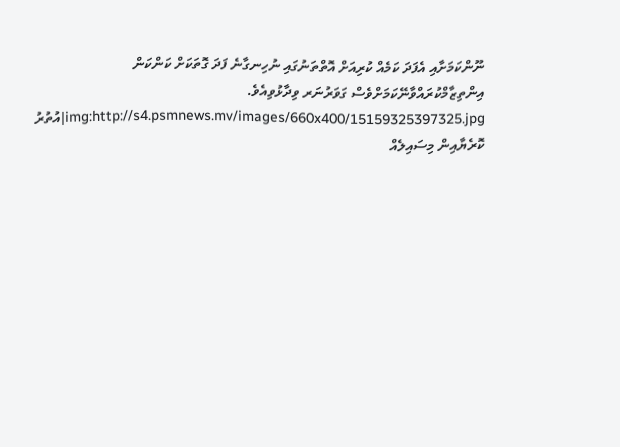ނޫންކަމަށާއި އެފަދަ ކަމެއް ކުރިއަށް އޮތްތަނުގައި ނުހިނގާނެ ފަދަ ގޮތަކަށް ކަންކަން އިންތިޒާމްކުރައްވާނޭކަމަށްވެސް ގަވަރުނަރ ވިދާޅުވިއެވެ.
img:http://s4.psmnews.mv/images/660x400/15159325397325.jpg|އުތުރު ކޮރެޔާއިން މިސައިލެއް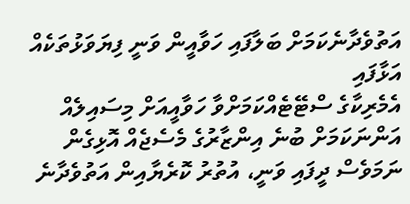އަތުވެދާނެކަމަށް ބަލާފައި ހަވާއީން ވަނީ ފިޔަވަޅުތަކެއް އަޅާފައި
އެމެރިކާގެ ސްޓޭޓެއްކަމަށްވާ ހަވާއީއަށް މިސައިލެއް އަންނަކަމަށް ބުނެ އިންޒާރުގެ މެސެޖެއް އޮޅިގެން ނަމަވެސް ދީފައި ވަނީ، އުތުރު ކޮރެޔާއިން އަތުވެދާނެ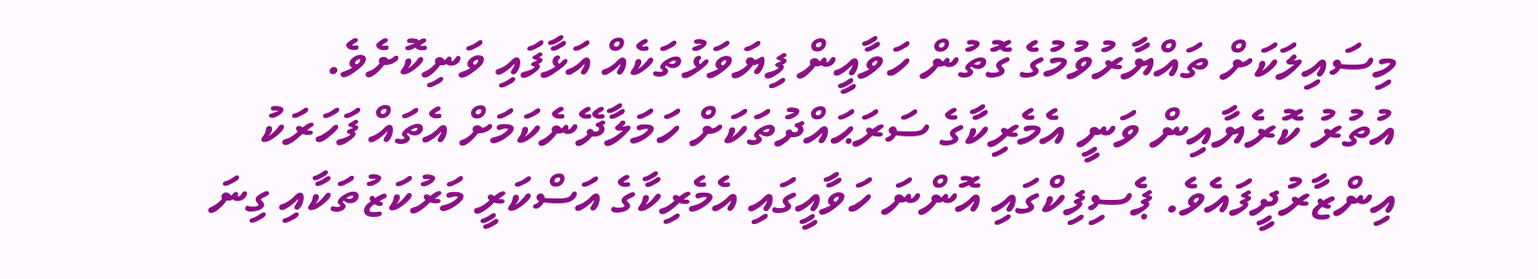މިސައިލަކަށް ތައްޔާރުވުމުގެ ގޮތުން ހަވާއީން ފިޔަވަޅުތަކެއް އަޅާފައި ވަނިކޮށެވެ.
އުތުރު ކޮރެޔާއިން ވަނީ އެމެރިކާގެ ސަރަޙައްދުތަކަށް ހަމަލާދޭނެކަމަށް އެތައް ފަހަރަކު އިންޒާރުދީފައެވެ. ޕެސިފިކްގައި އޮންނަ ހަވާއީގައި އެމެރިކާގެ އަސްކަރީ މަރުކަޒުތަކާއި ގިނަ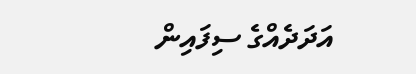އަދަދެއްގެ ސިފައިން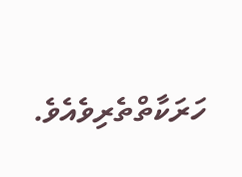ހަރަކާތްތެރިވެއެވެ.